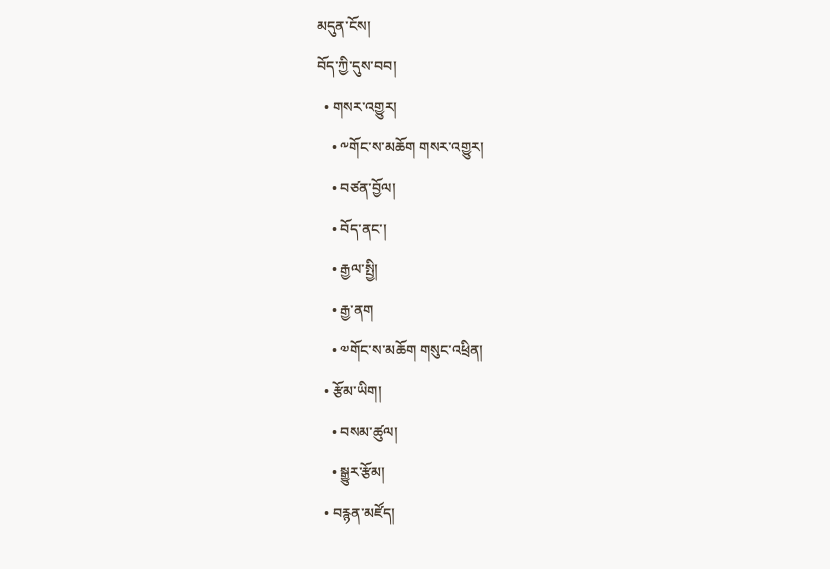མདུན་ངོས།
བོད་ཀྱི་དུས་བབ།
  • གསར་འགྱུར།
    • ༸གོང་ས་མཆོག གསར་འགྱུར།
    • བཙན་བྱོལ།
    • བོད་ནང་།
    • རྒྱལ་སྤྱི།
    • རྒྱ་ནག
    • ༧གོང་ས་མཆོག གསུང་འཕྲིན།
  • རྩོམ་ཡིག།
    • བསམ་ཚུལ།
    • སྒྱུར་རྩོམ།
  • བརྙན་མཛོད།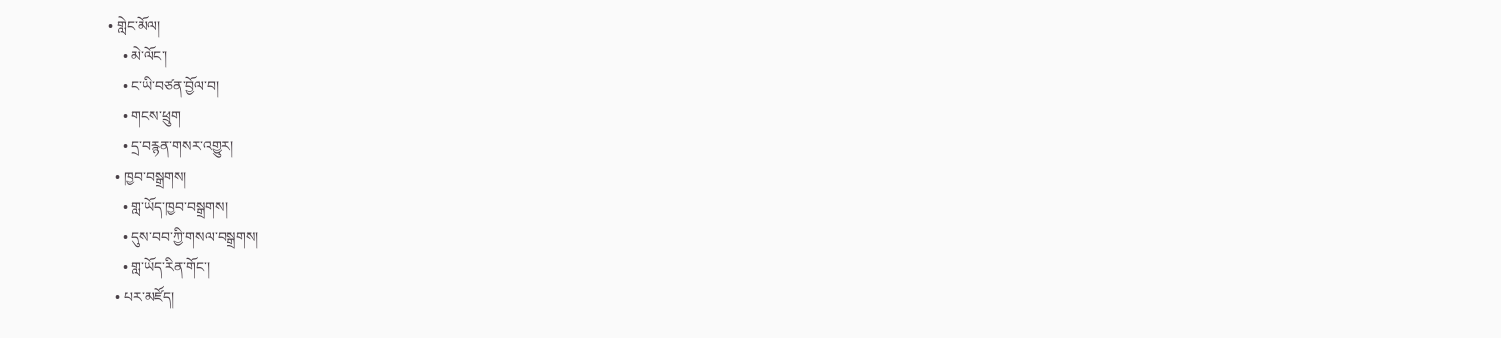• གླེང་མོལ།
    • མེ་ལོང་།
    • ང་ཡི་བཙན་བྱོལ་བ།
    • གངས་ཕྲུག
    • དྲ་བརྙན་གསར་འགྱུར།
  • ཁྱབ་བསྒྲགས།
    • གླ་ཡོད་ཁྱབ་བསྒྲགས།
    • དུས་བབ་ཀྱི་གསལ་བསྒྲགས།
    • གླ་ཡོད་རིན་གོང་།
  • པར་མཛོད།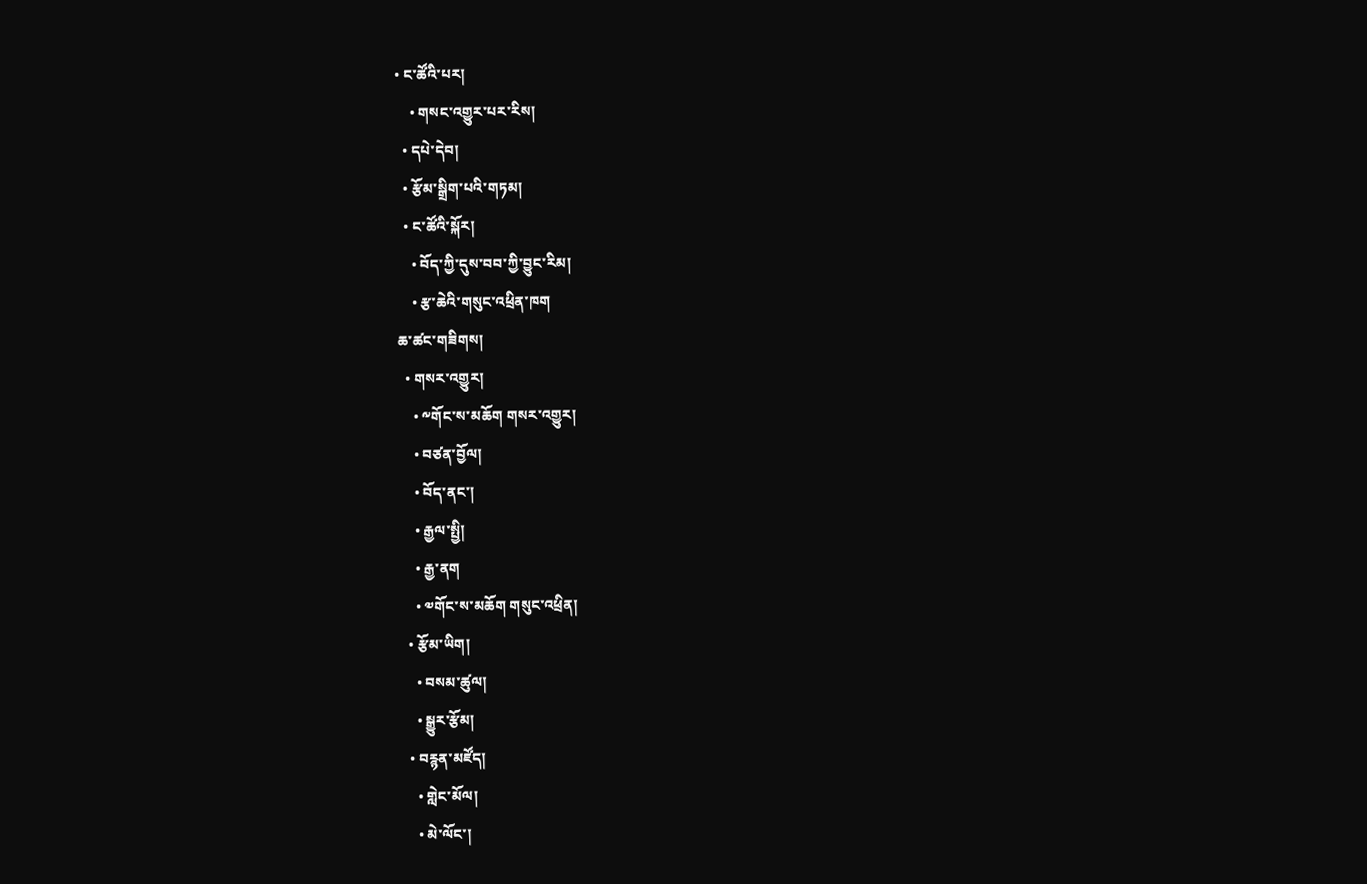• ང་ཚོའི་པར།
    • གསང་འགྱུར་པར་རིས།
  • དཔེ་དེབ།
  • རྩོམ་སྒྲིག་པའི་གཏམ།
  • ང་ཚོའི་སྐོར།
    • བོད་ཀྱི་དུས་བབ་ཀྱི་བྱུང་རིམ།
    • རྩ་ཆེའི་གསུང་འཕྲིན་ཁག
ཆ་ཚང་གཟིགས།
  • གསར་འགྱུར།
    • ༸གོང་ས་མཆོག གསར་འགྱུར།
    • བཙན་བྱོལ།
    • བོད་ནང་།
    • རྒྱལ་སྤྱི།
    • རྒྱ་ནག
    • ༧གོང་ས་མཆོག གསུང་འཕྲིན།
  • རྩོམ་ཡིག།
    • བསམ་ཚུལ།
    • སྒྱུར་རྩོམ།
  • བརྙན་མཛོད།
    • གླེང་མོལ།
    • མེ་ལོང་།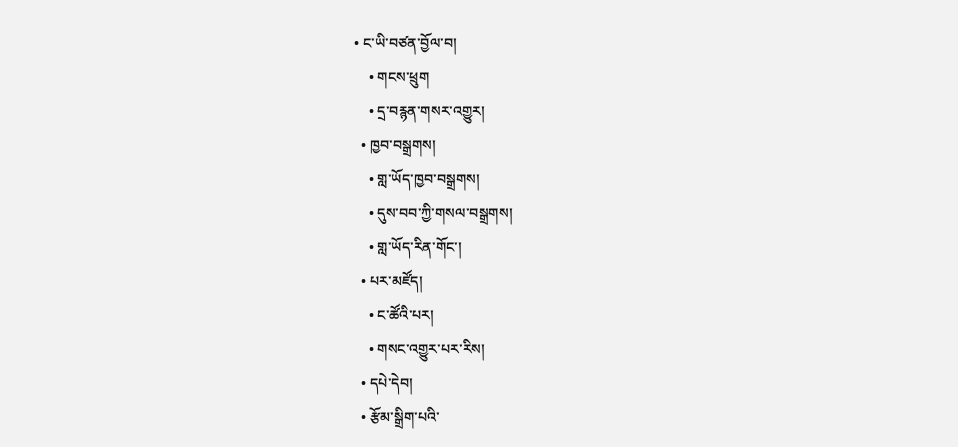• ང་ཡི་བཙན་བྱོལ་བ།
    • གངས་ཕྲུག
    • དྲ་བརྙན་གསར་འགྱུར།
  • ཁྱབ་བསྒྲགས།
    • གླ་ཡོད་ཁྱབ་བསྒྲགས།
    • དུས་བབ་ཀྱི་གསལ་བསྒྲགས།
    • གླ་ཡོད་རིན་གོང་།
  • པར་མཛོད།
    • ང་ཚོའི་པར།
    • གསང་འགྱུར་པར་རིས།
  • དཔེ་དེབ།
  • རྩོམ་སྒྲིག་པའི་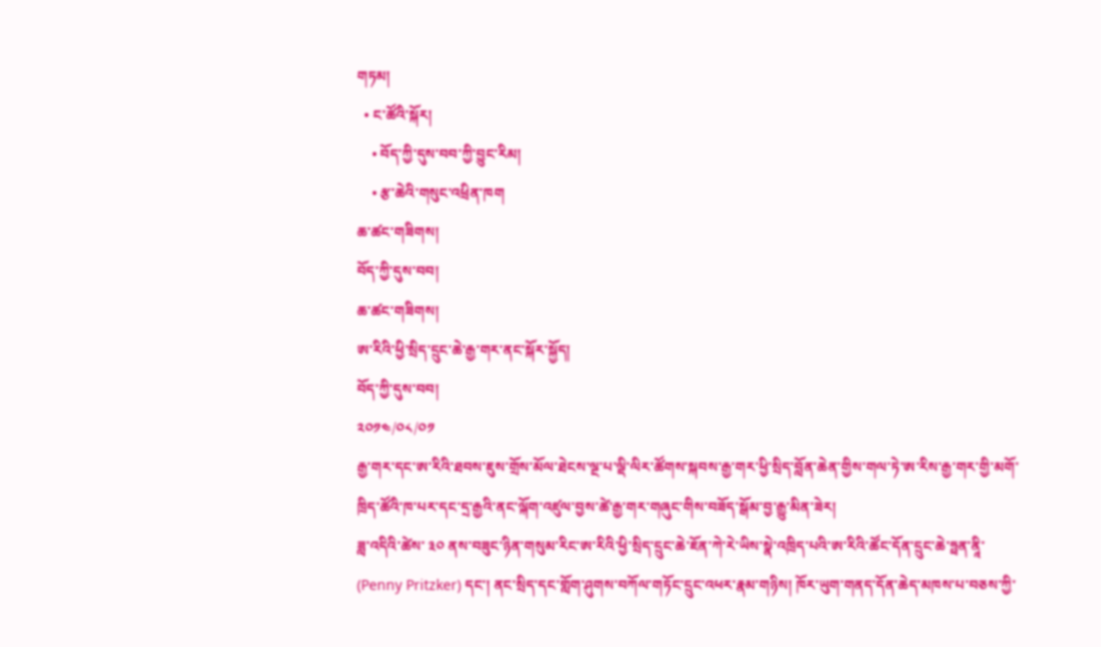གཏམ།
  • ང་ཚོའི་སྐོར།
    • བོད་ཀྱི་དུས་བབ་ཀྱི་བྱུང་རིམ།
    • རྩ་ཆེའི་གསུང་འཕྲིན་ཁག
ཆ་ཚང་གཟིགས།
བོད་ཀྱི་དུས་བབ།
ཆ་ཚང་གཟིགས།
ཨ་རིའི་ཕྱི་སྲིད་དྲུང་ཆེ་རྒྱ་གར་ནང་སྐོར་སྐྱོད།
བོད་ཀྱི་དུས་བབ།
༢༠༡༤/༠༨/༠༡
རྒྱ་གར་དང་ཨ་རིའི་ཐབས་ཇུས་གྲོས་མོལ་ཐེངས་ལྔ་པ་ལྡི་ལིར་ཚོགས་སྐབས་རྒྱ་གར་ཕྱི་སྲིད་བློན་ཆེན་གྱིས་གལ་ཏེ་ཨ་རིས་རྒྱ་གར་གྱི་མགོ་ཁྲིད་ཚོའི་ཁ་པར་དང་དྲ་རྒྱའི་ནང་ལྐོག་འཛུལ་བྱས་ཚེ་རྒྱ་གར་གཞུང་གིས་བཟོད་སྒོམ་བྱ་རྒྱུ་མིན་ཟེར།
ཟླ་འདིའི་ཚེས་ ༣༠ ནས་བཟུང་ཉིན་གསུམ་རིང་ཨ་རིའི་ཕྱི་སྲིད་དྲུང་ཆེ་ཇོན་ཀེ་རེ་ཡིས་སྣེ་འཁྲིད་པའི་ཨ་རིའི་ཚོང་དོན་དྲུང་ཆེ་ཧྥན་ནཱི་ (Penny Pritzker) དང་། ནང་སྲིད་དང་གློག་ཤུགས་བཀོལ་གཏོང་དྲུང་འཕར་རྣམ་གཉིས། ཁོར་ཡུག་གནད་དོན་ཆེད་མཁས་པ་བཅས་ཀྱི་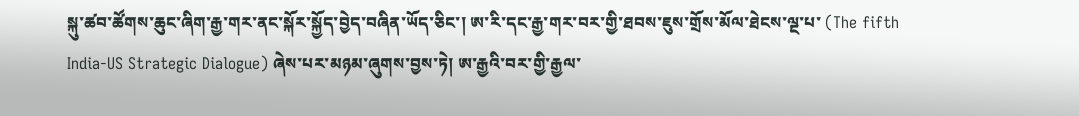སྐུ་ཚབ་ཚོགས་ཆུང་ཞིག་རྒྱ་གར་ནང་སྐོར་སྐྱོད་བྱེད་བཞིན་ཡོད་ཅིང་། ཨ་རི་དང་རྒྱ་གར་བར་གྱི་ཐབས་ཇུས་གྲོས་མོལ་ཐེངས་ལྔ་པ་ (The fifth India-US Strategic Dialogue) ཞེས་པར་མཉམ་ཞུགས་བྱས་ཏེ། ཨ་རྒྱའི་བར་གྱི་རྒྱལ་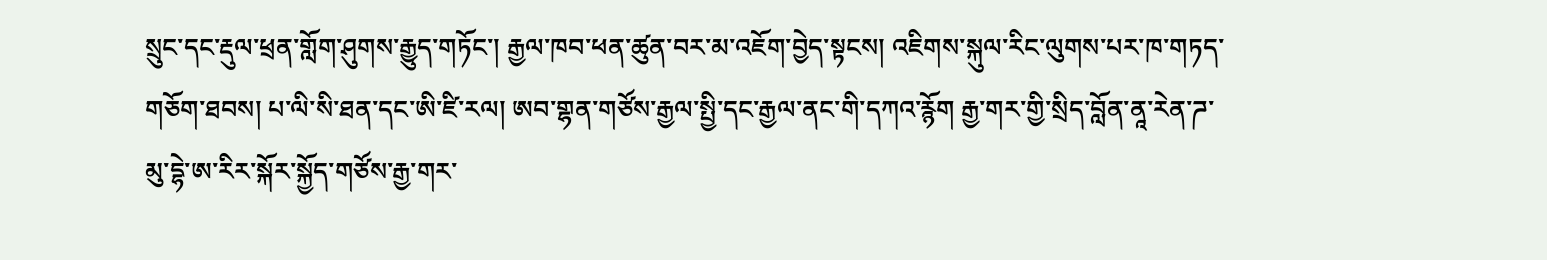སྲུང་དང་རྡུལ་ཕྲན་གློག་ཤུགས་རྒྱུད་གཏོང་། རྒྱལ་ཁབ་ཕན་ཚུན་བར་མ་འཇོག་བྱེད་སྟངས། འཇིགས་སྐུལ་རིང་ལུགས་པར་ཁ་གཏད་གཅོག་ཐབས། པ་ལི་སི་ཐན་དང་ཨི་ཛི་རལ། ཨབ་གྷན་གཙོས་རྒྱལ་སྤྱི་དང་རྒྱལ་ནང་གི་དཀའ་རྙོག རྒྱ་གར་གྱི་སྲིད་བློན་ནཱ་རེན་ཌ་མུ་དྷེ་ཨ་རིར་སྐོར་སྐྱོད་གཙོས་རྒྱ་གར་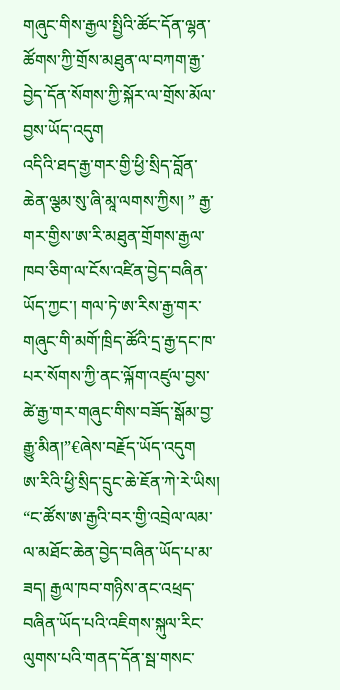གཞུང་གིས་རྒྱལ་སྤྱིའི་ཚོང་དོན་ལྷན་ཚོགས་ཀྱི་གྲོས་མཐུན་ལ་བཀག་རྒྱ་བྱེད་དོན་སོགས་ཀྱི་སྐོར་ལ་གྲོས་མོལ་བྱས་ཡོད་འདུག
འདིའི་ཐད་རྒྱ་གར་གྱི་ཕྱི་སྲིད་བློན་ཆེན་ལྕམ་སུ་ཞི་མཱ་ལགས་ཀྱིས། ” རྒྱ་གར་གྱིས་ཨ་རི་མཐུན་གྲོགས་རྒྱལ་ཁབ་ཅིག་ལ་ངོས་འཛིན་བྱེད་བཞིན་ཡོད་ཀྱང་། གལ་ཏེ་ཨ་རིས་རྒྱ་གར་གཞུང་གི་མགོ་ཁྲིད་ཚོའི་དྲ་རྒྱ་དང་ཁ་པར་སོགས་ཀྱི་ནང་ལྐོག་འཛུལ་བྱས་ཚེ་རྒྱ་གར་གཞུང་གིས་བཟོད་སྒོམ་བྱ་རྒྱུ་མིན།”€ཞེས་བརྗོད་ཡོད་འདུག
ཨ་རིའི་ཕྱི་སྲིད་དྲུང་ཆེ་ཇོན་ཀེ་རེ་ཡིས། “ང་ཚོས་ཨ་རྒྱའི་བར་གྱི་འབྲེལ་ལམ་ལ་མཐོང་ཆེན་བྱེད་བཞིན་ཡོད་པ་མ་ཟད། རྒྱལ་ཁབ་གཉིས་ནང་འཕྲད་བཞིན་ཡོད་པའི་འཇིགས་སྐུལ་རིང་ལུགས་པའི་གནད་དོན་སྦ་གསང་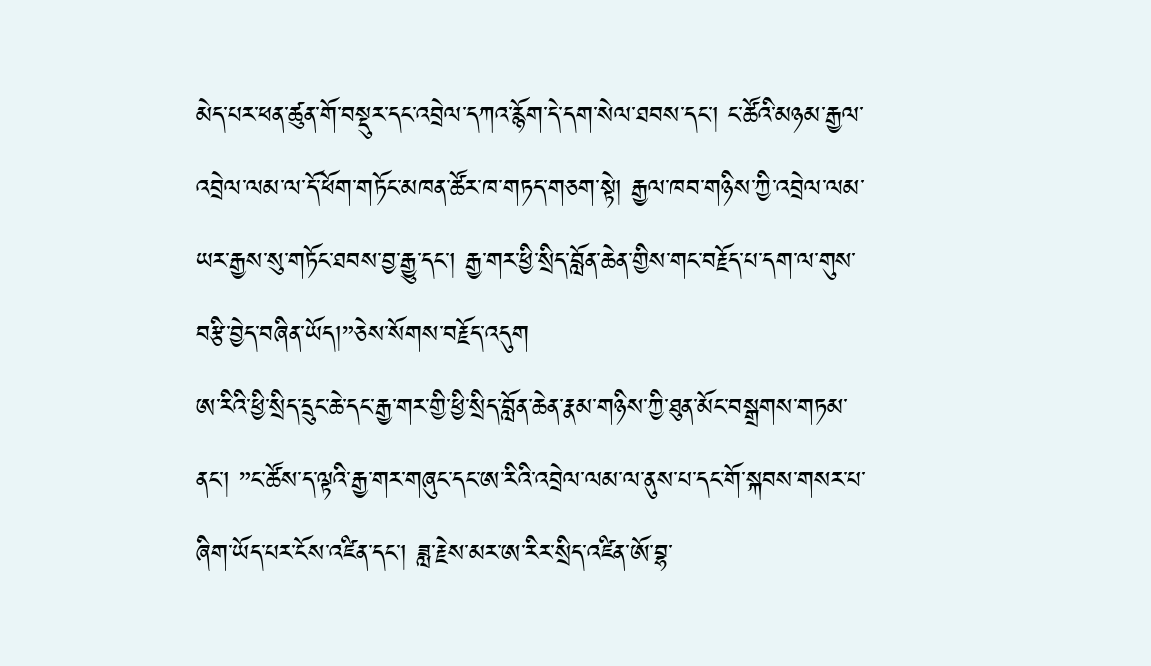མེད་པར་ཕན་ཚུན་གོ་བསྡུར་དང་འབྲེལ་དཀའ་རྙོག་དེ་དག་སེལ་ཐབས་དང་། ང་ཚོའི་མཉམ་རྒྱལ་འབྲེལ་ལམ་ལ་དོ་ཕོག་གཏོང་མཁན་ཚོར་ཁ་གཏད་གཅག་སྟེ། རྒྱལ་ཁབ་གཉིས་ཀྱི་འབྲེལ་ལམ་ཡར་རྒྱས་སུ་གཏོང་ཐབས་བྱ་རྒྱུ་དང་། རྒྱ་གར་ཕྱི་སྲིད་བློན་ཆེན་གྱིས་གང་བརྗོད་པ་དག་ལ་གུས་བརྩི་བྱེད་བཞིན་ཡོད།”ཅེས་སོགས་བརྗོད་འདུག
ཨ་རིའི་ཕྱི་སྲིད་དྲུང་ཆེ་དང་རྒྱ་གར་གྱི་ཕྱི་སྲིད་བློན་ཆེན་རྣམ་གཉིས་ཀྱི་ཐུན་མོང་བསྒྲགས་གཏམ་ནང་། ”ང་ཚོས་ད་ལྟའི་རྒྱ་གར་གཞུང་དང་ཨ་རིའི་འབྲེལ་ལམ་ལ་ནུས་པ་དང་གོ་སྐབས་གསར་པ་ཞིག་ཡོད་པར་ངོས་འཛིན་དང་། ཟླ་རྗེས་མར་ཨ་རིར་སྲིད་འཛིན་ཨོ་བྷ་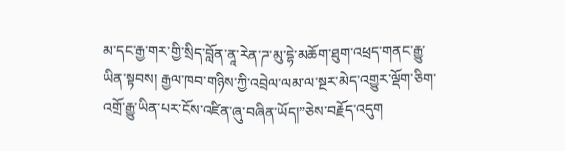མ་དང་རྒྱ་གར་གྱི་སྲིད་བློན་ནཱ་རེན་ཌ་མུ་དྷེ་མཆོག་ཐུག་འཕྲད་གནང་རྒྱུ་ཡིན་སྟབས། རྒྱལ་ཁབ་གཉིས་ཀྱི་འབྲེལ་ལམ་ལ་སྔར་མེད་འགྱུར་ལྡོག་ཅིག་འགྲོ་རྒྱུ་ཡིན་པར་ངོས་འཛིན་ཞུ་བཞིན་ཡོད།”ཅེས་བརྗོད་འདུག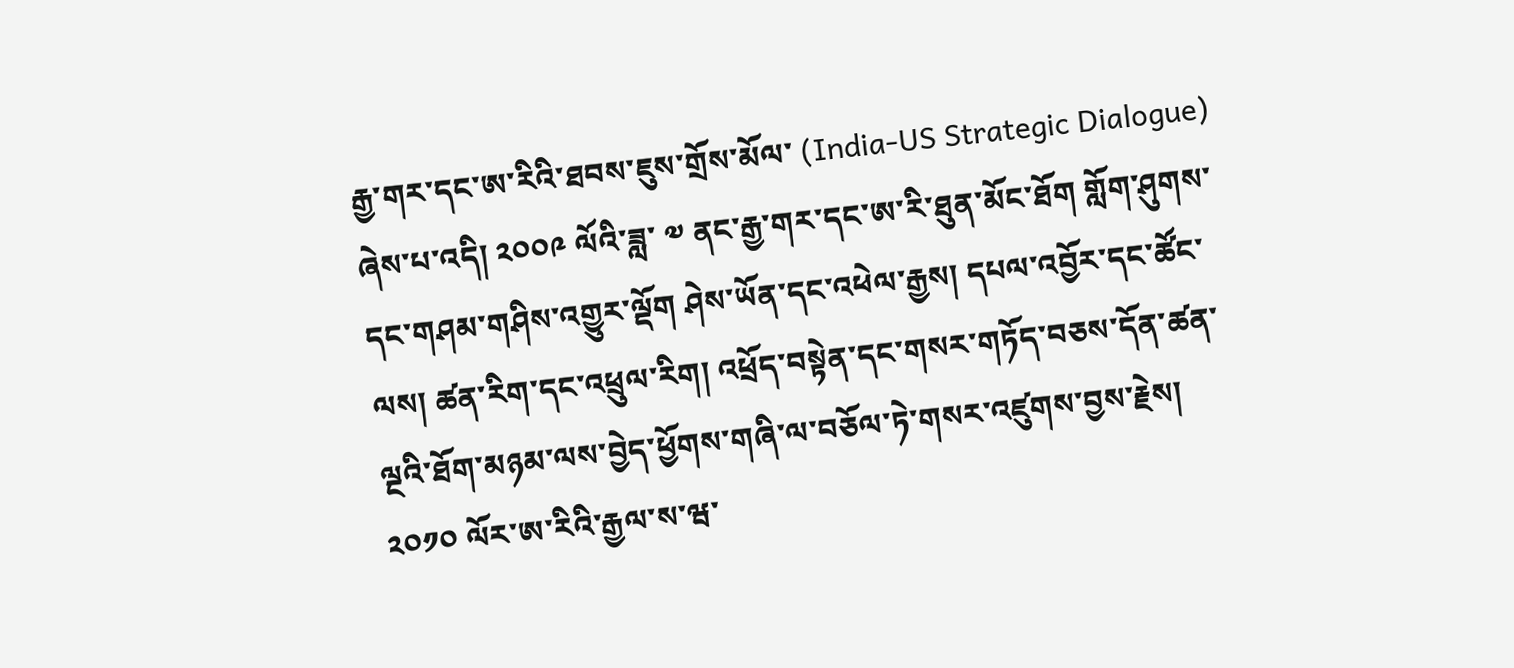རྒྱ་གར་དང་ཨ་རིའི་ཐབས་ཇུས་གྲོས་མོལ་ (India-US Strategic Dialogue) ཞེས་པ་འདི། ༢༠༠༩ ལོའི་ཟླ་ ༧ ནང་རྒྱ་གར་དང་ཨ་རི་ཐུན་མོང་ཐོག གློག་ཤུགས་དང་གཤམ་གཤིས་འགྱུར་ལྡོག ཤེས་ཡོན་དང་འཕེལ་རྒྱས། དཔལ་འབྱོར་དང་ཚོང་ལས། ཚན་རིག་དང་འཕྲུལ་རིག། འཕྲོད་བསྟེན་དང་གསར་གཏོད་བཅས་དོན་ཚན་ལྔའི་ཐོག་མཉམ་ལས་བྱེད་ཕྱོགས་གཞི་ལ་བཅོལ་ཏེ་གསར་འཛུགས་བྱས་རྗེས། ༢༠༡༠ ལོར་ཨ་རིའི་རྒྱལ་ས་ཝ་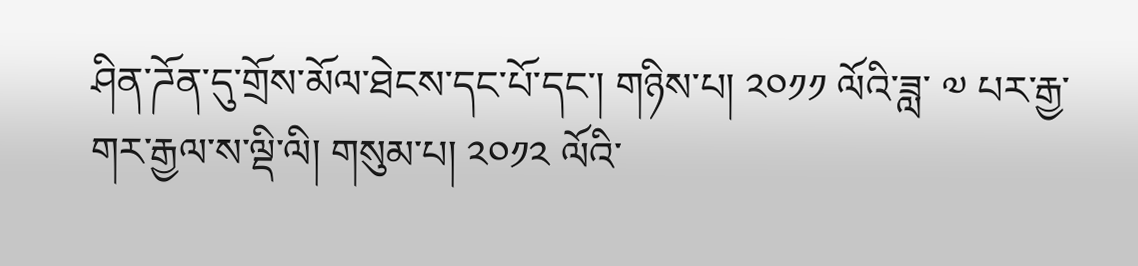ཤིན་ཌོན་དུ་གྲོས་མོལ་ཐེངས་དང་པོ་དང་། གཉིས་པ། ༢༠༡༡ ལོའི་ཟླ་ ༧ པར་རྒྱ་གར་རྒྱལ་ས་ལྡི་ལི། གསུམ་པ། ༢༠༡༢ ལོའི་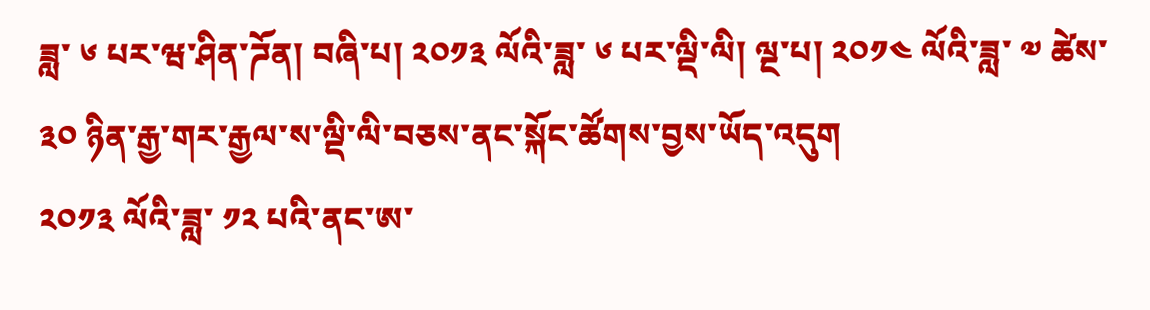ཟླ་ ༦ པར་ཝ་ཤིན་ཌོན། བཞི་པ། ༢༠༡༣ ལོའི་ཟླ་ ༦ པར་ལྡི་ལི། ལྔ་པ། ༢༠༡༤ ལོའི་ཟླ་ ༧ ཚེས་ ༣༠ ཉིན་རྒྱ་གར་རྒྱལ་ས་ལྡི་ལི་བཅས་ནང་སྐོང་ཚོགས་བྱས་ཡོད་འདུག
༢༠༡༣ ལོའི་ཟླ་ ༡༢ པའི་ནང་ཨ་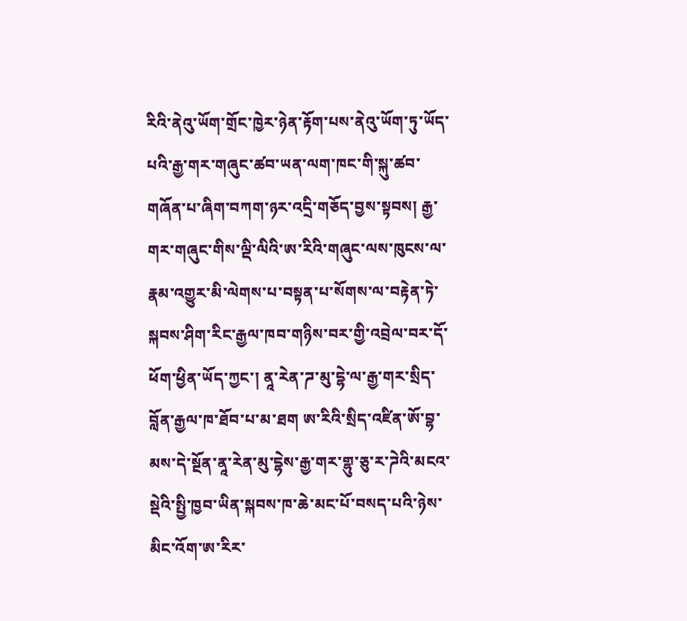རིའི་ནེའུ་ཡོག་གྲོང་ཁྱེར་ཉེན་རྟོག་པས་ནེའུ་ཡོག་ཏུ་ཡོད་པའི་རྒྱ་གར་གཞུང་ཚབ་ཡན་ལག་ཁང་གི་སྐུ་ཚབ་གཞོན་པ་ཞིག་བཀག་ཉར་འདྲི་གཅོད་བྱས་སྟབས། རྒྱ་གར་གཞུང་གིས་ལྡི་ལིའི་ཨ་རིའི་གཞུང་ལས་ཁུངས་ལ་རྣམ་འགྱུར་མི་ལེགས་པ་བསྟན་པ་སོགས་ལ་བརྟེན་ཏེ་སྐབས་ཤིག་རིང་རྒྱལ་ཁབ་གཉིས་བར་གྱི་འབྲེལ་བར་དོ་ཕོག་ཕྱིན་ཡོད་ཀྱང་། ནཱ་རེན་ཌ་མུ་དྷེ་ལ་རྒྱ་གར་སྲིད་བློན་རྒྱལ་ཁ་ཐོབ་པ་མ་ཐག ཨ་རིའི་སྲིད་འཛིན་ཨོ་བྷ་མས་དེ་སྔོན་ནཱ་རེན་མུ་དྷེས་རྒྱ་གར་གྷུ་ཅུ་ར་ཌེའི་མངའ་སྡེའི་སྤྱི་ཁྱབ་ཡིན་སྐབས་ཁ་ཆེ་མང་པོ་བསད་པའི་ཉེས་མིང་འོག་ཨ་རིར་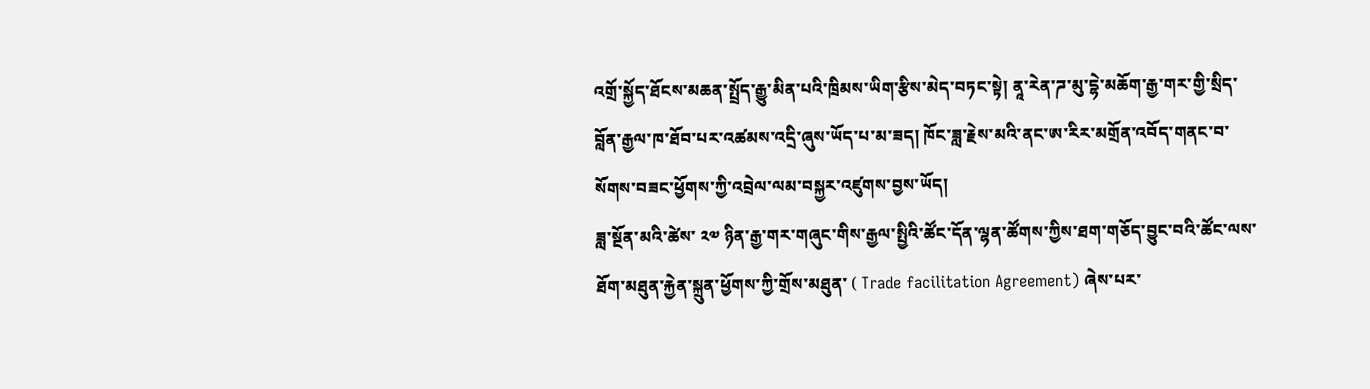འགྲོ་སྐྱོད་ཐོངས་མཆན་སྤྲོད་རྒྱུ་མིན་པའི་ཁྲིམས་ཡིག་རྩིས་མེད་བཏང་སྟེ། ནཱ་རེན་ཌ་མུ་དྷེ་མཆོག་རྒྱ་གར་གྱི་སྲིད་བློན་རྒྱལ་ཁ་ཐོབ་པར་འཚམས་འདྲི་ཞུས་ཡོད་པ་མ་ཟད། ཁོང་ཟླ་རྗེས་མའི་ནང་ཨ་རིར་མགྲོན་འབོད་གནང་བ་སོགས་བཟང་ཕྱོགས་ཀྱི་འབྲེལ་ལམ་བསྐྱར་འཛུགས་བྱས་ཡོད།
ཟླ་སྔོན་མའི་ཚེས་ ༢༧ ཉིན་རྒྱ་གར་གཞུང་གིས་རྒྱལ་སྤྱིའི་ཚོང་དོན་ལྷན་ཚོགས་ཀྱིས་ཐག་གཅོད་བྱུང་བའི་ཚོང་ལས་ཐོག་མཐུན་རྐྱེན་སྐྲུན་ཕྱོགས་ཀྱི་གྲོས་མཐུན་ ( Trade facilitation Agreement) ཞེས་པར་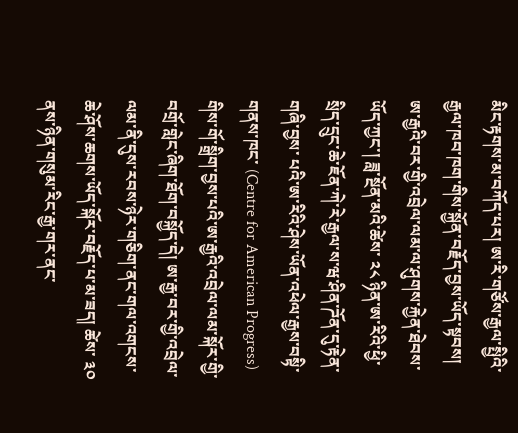མིང་རྟགས་མ་བཀོད་པར། ཨ་རི་གཙོས་རྒྱལ་སྤྱིའི་རྒྱལ་ཁབ་ཁག་གིས་སྐྱོན་བརྗོད་བྱས་ཡོད་སྟབས། ཨ་རྒྱའི་བར་གྱི་འབྲེལ་ལམ་ལ་ཤུགས་རྐྱེན་ཐེབས་ཡོད་ཀྱང་། ཟླ་སྔོན་མའི་ཚེས་ ༢༨ ཉིན་ཨ་རིའི་ཕྱི་སྲིད་དྲུང་ཆེ་ཇོན་ཀེ་རེ་རྒྱལ་ས་ཝ་ཤིན་ཌོན་དུ་རྟེན་གཞི་བྱས་ པའི་ཨ་རིའི་ཤེས་ཡོན་འཕེལ་རྒྱས་བསྟི་གནས་ཁང་ (Centre for American Progress) གིས་གོ་སྒྲིག་བྱས་པའི་ཨ་རྒྱའི་འབྲེལ་ལམ་སྐོར་གྱི་བགྲོ་གླེང་ཞིག་ཐོག་བསྐྱོད་དེ། ཨ་རྒྱ་བར་གྱི་འབྲེལ་ལམ་ནི་དུས་རབས་ཉེར་གཅིག་ནང་གལ་འགངས་ཆེ་ཤོས་ཆགས་ཡོད་སྐོར་བརྗོད་པ་མ་ཟད། ཚེས་ ༣༠ ནས་ཉིན་གསུམ་རིང་རྒྱ་གར་ནང་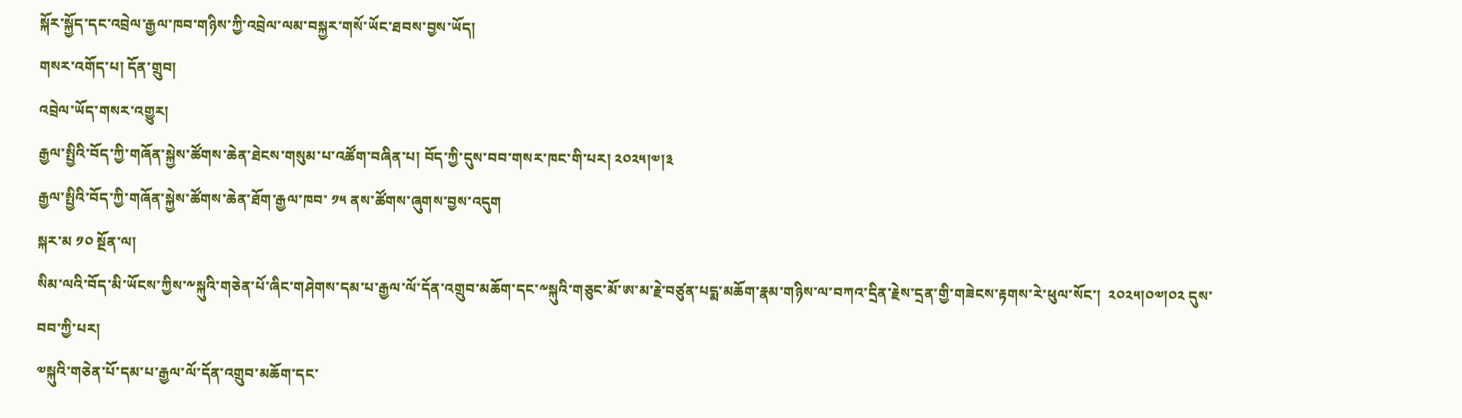སྐོར་སྐྱོད་དང་འབྲེལ་རྒྱལ་ཁབ་གཉིས་ཀྱི་འབྲེལ་ལམ་བསྐྱར་གསོ་ཡོང་ཐབས་བྱས་ཡོད།
གསར་འགོད་པ། དོན་གྲུབ།
འབྲེལ་ཡོད་གསར་འགྱུར།
རྒྱལ་སྤྱིའི་བོད་ཀྱི་གཞོན་སྐྱེས་ཚོགས་ཆེན་ཐེངས་གསུམ་པ་འཚོག་བཞིན་པ། བོད་ཀྱི་དུས་བབ་གསར་ཁང་གི་པར། ༢༠༢༥།༧།༣
རྒྱལ་སྤྱིའི་བོད་ཀྱི་གཞོན་སྐྱེས་ཚོགས་ཆེན་ཐོག་རྒྱལ་ཁབ་ ༡༥ ནས་ཚོགས་ཞུགས་བྱས་འདུག
སྐར་མ ༡༠ སྔོན་ལ།
སིམ་ལའི་བོད་མི་ཡོངས་ཀྱིས་༸སྐུའི་གཅེན་པོ་ཞིང་གཤེགས་དམ་པ་རྒྱལ་ལོ་དོན་འགྲུབ་མཆོག་དང་༸སྐུའི་གཅུང་མོ་ཨ་མ་རྗེ་བཙུན་པདྨ་མཆོག་རྣམ་གཉིས་ལ་བཀའ་དྲིན་རྗེས་དྲན་གྱི་གཟེངས་རྟགས་རེ་ཕུལ་སོང་།  ༢༠༢༥།༠༧།༠༢ དུས་བབ་ཀྱི་པར།
༧སྐུའི་གཅེན་པོ་དམ་པ་རྒྱལ་ལོ་དོན་འགྲུབ་མཆོག་དང་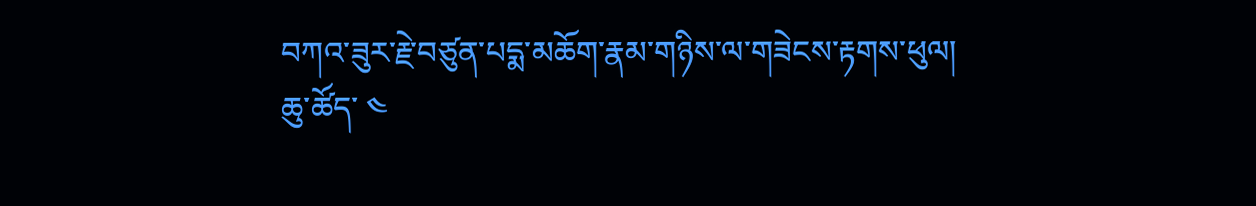བཀའ་ཟུར་རྗེ་བཙུན་པདྨ་མཆོག་རྣམ་གཉིས་ལ་གཟེངས་རྟགས་ཕུལ།
ཆུ་ཚོད་ ༤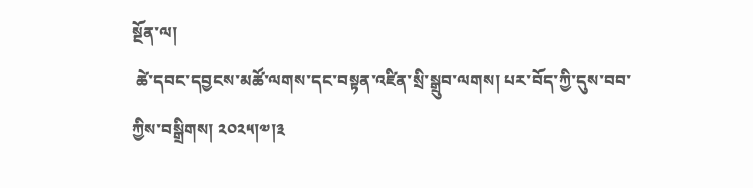སྔོན་ལ།
 ཚེ་དབང་དབྱངས་མཚོ་ལགས་དང་བསྟན་འཛིན་སྲི་སྒྲུབ་ལགས། པར་བོད་ཀྱི་དུས་བབ་ཀྱིས་བསྒྲིགས། ༢༠༢༥།༧།༣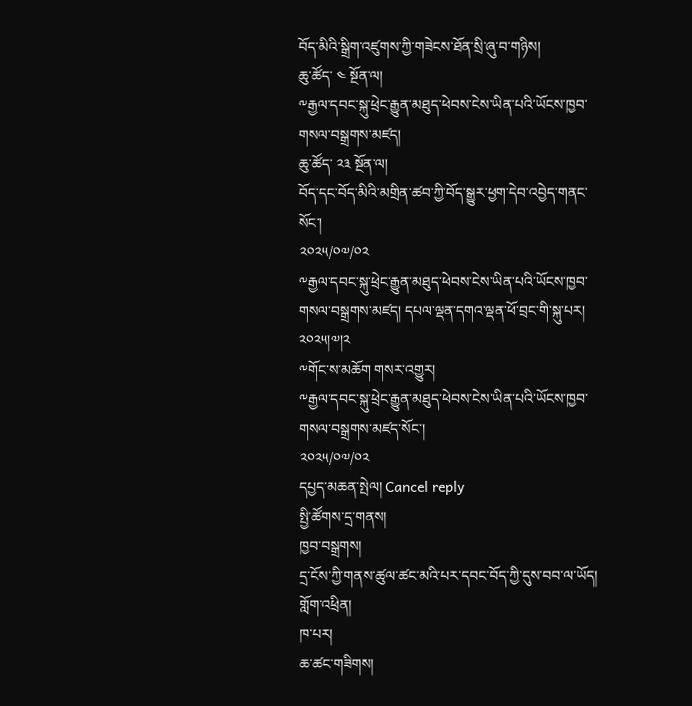བོད་མིའི་སྒྲིག་འཛུགས་ཀྱི་གཟེངས་ཐོན་སྲི་ཞུ་བ་གཉིས།
ཆུ་ཚོད་ ༤ སྔོན་ལ།
༸རྒྱལ་དབང་སྐུ་ཕྲེང་རྒྱུན་མཐུད་ཕེབས་ངེས་ཡིན་པའི་ཡོངས་ཁྱབ་གསལ་བསྒྲགས་མཛད།
ཆུ་ཚོད་ ༢༣ སྔོན་ལ།
བོད་དང་བོད་མིའི་མགྲིན་ཚབ་ཀྱི་བོད་སྒྱུར་ཕྱག་དེབ་འབྱེད་གནང་སོང་།
༢༠༢༥/༠༧/༠༢
༸རྒྱལ་དབང་སྐུ་ཕྲེང་རྒྱུན་མཐུད་ཕེབས་ངེས་ཡིན་པའི་ཡོངས་ཁྱབ་གསལ་བསྒྲགས་མཛད། དཔལ་ལྡན་དགའ་ལྡན་ཕོ་བྲང་གི་སྐུ་པར། ༢༠༢༥།༧།༢
༸གོང་ས་མཆོག གསར་འགྱུར།
༸རྒྱལ་དབང་སྐུ་ཕྲེང་རྒྱུན་མཐུད་ཕེབས་ངེས་ཡིན་པའི་ཡོངས་ཁྱབ་གསལ་བསྒྲགས་མཛད་སོང་།
༢༠༢༥/༠༧/༠༢
དཔྱད་མཆན་སྤེལ། Cancel reply
སྤྱི་ཚོགས་དྲ་གནས།
ཁྱབ་བསྒྲགས།
དྲ་ངོས་ཀྱི་གནས་ཚུལ་ཚང་མའི་པར་དབང་བོད་ཀྱི་དུས་བབ་ལ་ཡོད།
གློག་འཕྲིན།
ཁ་པར།
ཆ་ཚང་གཟིགས།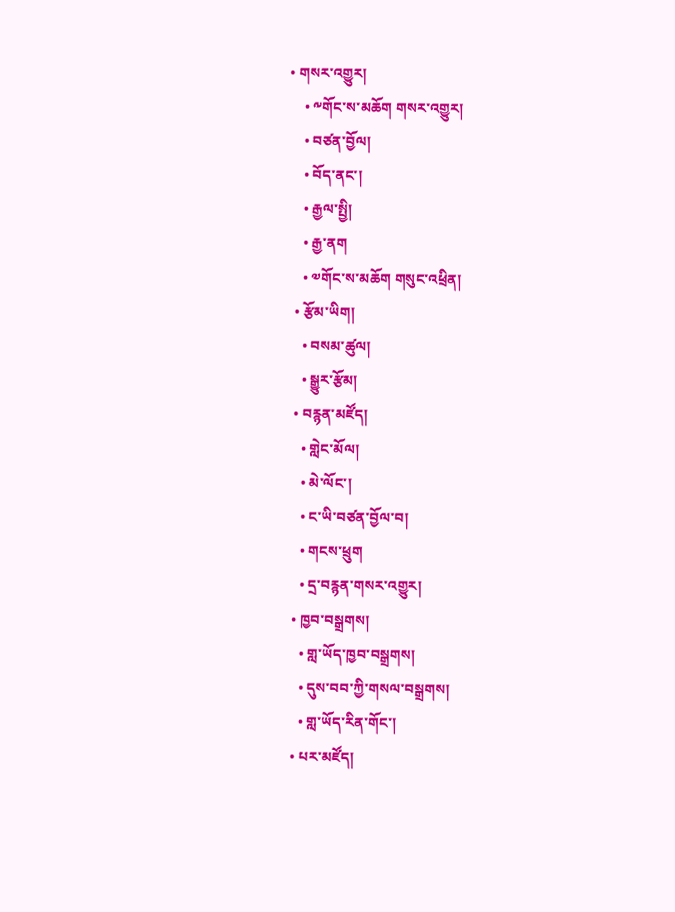• གསར་འགྱུར།
    • ༸གོང་ས་མཆོག གསར་འགྱུར།
    • བཙན་བྱོལ།
    • བོད་ནང་།
    • རྒྱལ་སྤྱི།
    • རྒྱ་ནག
    • ༧གོང་ས་མཆོག གསུང་འཕྲིན།
  • རྩོམ་ཡིག།
    • བསམ་ཚུལ།
    • སྒྱུར་རྩོམ།
  • བརྙན་མཛོད།
    • གླེང་མོལ།
    • མེ་ལོང་།
    • ང་ཡི་བཙན་བྱོལ་བ།
    • གངས་ཕྲུག
    • དྲ་བརྙན་གསར་འགྱུར།
  • ཁྱབ་བསྒྲགས།
    • གླ་ཡོད་ཁྱབ་བསྒྲགས།
    • དུས་བབ་ཀྱི་གསལ་བསྒྲགས།
    • གླ་ཡོད་རིན་གོང་།
  • པར་མཛོད།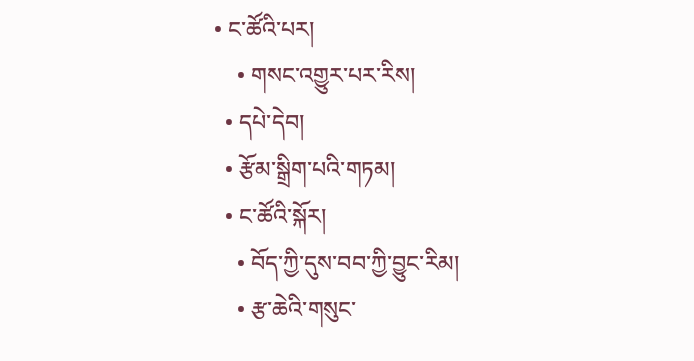• ང་ཚོའི་པར།
    • གསང་འགྱུར་པར་རིས།
  • དཔེ་དེབ།
  • རྩོམ་སྒྲིག་པའི་གཏམ།
  • ང་ཚོའི་སྐོར།
    • བོད་ཀྱི་དུས་བབ་ཀྱི་བྱུང་རིམ།
    • རྩ་ཆེའི་གསུང་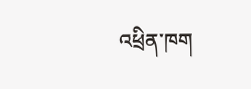འཕྲིན་ཁག